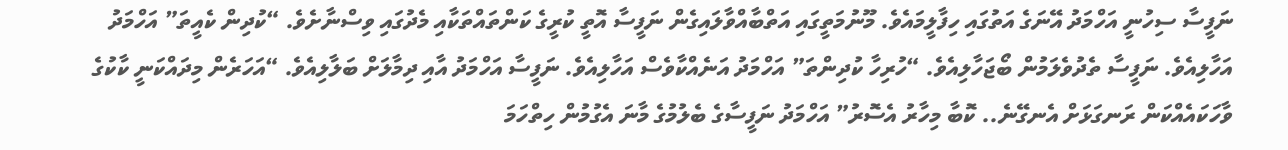ނަފީސާ ސިހުނީ އަހްމަދު އޭނަގެ އަތުގައި ހިފާލީމައެވެ. މޫނުމަތީގައި އަތްބާއްވާލައިގެން ނަފީސާ އޮތީ ކުރީގެ ކަންތައްތަކާއި މެދުގައި ވިސްނާށެވެ. “ކުދިން ކެއީތަ” އަހްމަދު އަހާލިއެވެ. ނަފީސާ ތެދުވެލަމުން ބޯޖަހާލިއެވެ. “ހުރިހާ ކުދިންތަ” އަހްމަދު އަނެއްކާވެސް އަހާލިއެވެ. ނަފީސާ އަހްމަދު އާއި ދިމާލަށް ބަލާލިއެވެ. “އަހަރެން މިދައްކަނީ ކާކުގެ ވާހަކައެއްކަން ރަނގަޅަށް އެނގޭނެ.. ކޮބާ މިހާރު އެސޮރު” އަހްމަދު ނަފީސާގެ ބެލުމުގެ މާނަ އެގުމުން ހިތްހަމަ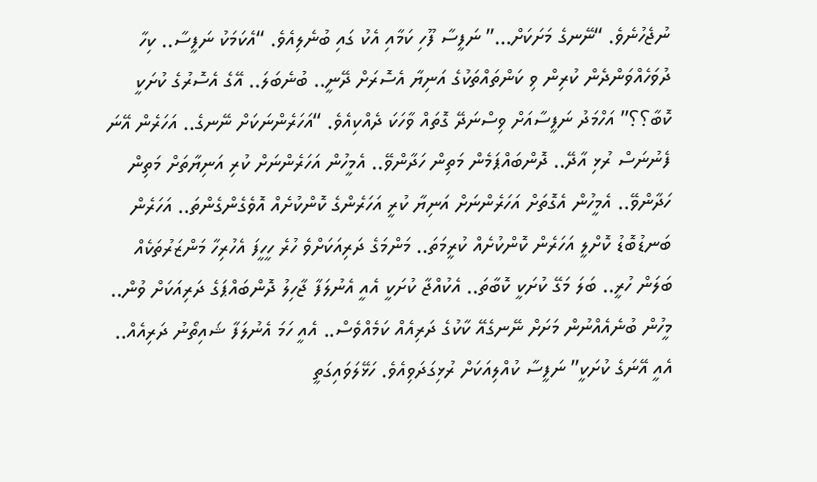ނުޖެހުނެވެ. “ނޭނގެ މަށަކަށް…” ނަފީސާ ފޫހި ކަމާއި އެކު ގައި ބުނެލިއެވެ. “އެކަމަކު ނަފީސާ.. ކިހާ ދުވަހެއްވަންދެން ކުރިން ވި ކަންތައްތަކުގެ އަނިޔާ އެސޮރަށް ދޭނީ.. ބުނެބަލަ.. އޭގެ އެސޮރުގެ ކުށަކީ ކޮބާ؟؟” އަހްމަދު ނަފީސާއަށް ވިސްނަދޭ ގޮތައް ވާހަކަ ދެއްކިއެވެ. “އަހަރެންނަކަށް ނޭނގެ.. އަހަރެން އޭނަ ފެނުނަސް ރުޅި އާދޭ.. ދޮންބައްޕަމެން މަތިން ހަދާންވޭ.. އެމީހުން އަހަރެންނަށް ކުރި އަނިޔާތަށް މަތިން ހަދާންވޭ.. އެމީހުން އެގޮތަށް އަހަރެންނަށް އަނިޔާ ކުރީ އަހަރެންގެ ކޮންކުށެއް އޮވެގެންގެންތަ.. އަހަރެން ބަނޑުބޮޑު ކޮށްލީ އަހަރެން ކޮންކުށެއް ކުރީމަތަ.. މަންމަގެ ދަރިއަކަށްވެ ހުރެ ހީހީފަ އެހުރިހާ މަންޒަރުތަކެއް ބަލަން ހުރީ.. ބަލަ މަގޭ ކުށަކީ ކޮބާތަ.. އެކުއްޖާ ކުށަކީ އެއީ އެނުލަފާ ޖާހިލު ދޮންބައްޕަގެ ދަރިއަކަށް ވުން.. މީހުން ބުނެއެއްނުން މަށަށް ނޭނގެއޭ ކާކުގެ ދަރިއެއް ކަމެއްވެސް.. އެއީ ހަމަ އެނުލަފާ ޝައިތޯނު ދަރިއެއް.. އެއީ އޭނަގެ ކުށަކީ” ނަފީސާ ކުއްލިއަކަށް ރުޅިގަދަވިއެވެ. ހަޅޭލަވައިގަތީ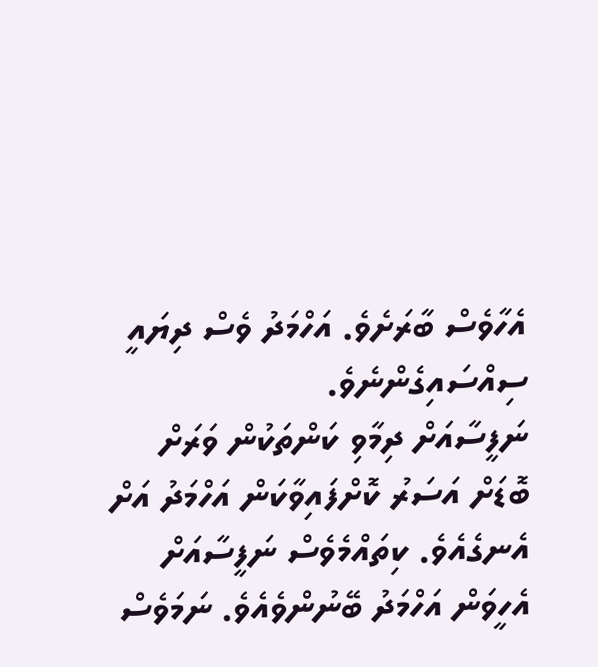އެހާވެސް ބާރަށެވެ. އަހްމަދު ވެސް ދިޔައީ ސިއްސައިގެންނެވެ.
ނަފީސާއަށް ދިމާވި ކަންތަކުން ވަރަށް ބޮޑަށް އަސަރު ކޮށްފައިވާކަން އަހްމަދު އަށް އެނގެއެވެ. ކިތައްމެވެސް ނަފީސާއަށް އެހީވަން އަހްމަދު ބޭނުންވެއެވެ. ނަމަވެސް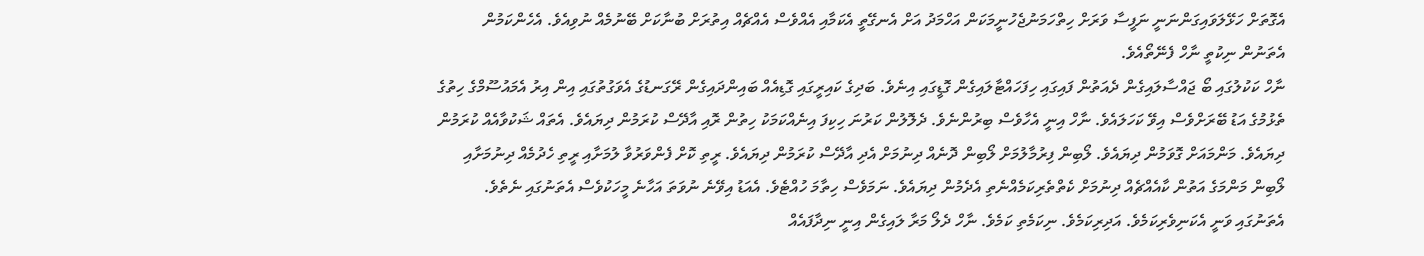އެގޮތަށް ހަޅޭލަވައިގަންނަނީ ނަފީސާ ވަރަށް ހިތްހަމަނުޖެހުނީމަކަން އަހްމަދު އަށް އެނގޭތީ އެކަމާއި އެއްވެސް އެއްޗެއް އިތުރަށް ބުނާކަށް ބޭނުމެއް ނުވިއެވެ. އެހެންކަމުން އެތަނުން ނިކުތީ ނާހް ފެނޭތޯއެވެ.
ނާހް ކަކުލުގައި ބޯ ޖައްސާލައިގެން ދެއަތުން ފައިގައި ހިފަހައްޓާލައިގެން ގޮޑީގައި އިނެވެ. ބަދިގެ ކައިރީގައި ގޮޑިއެއް ބައިންދައިގެން ރޭގަނޑުގެ އެވަގުތުގައި އިން އިރު އެމައުސޫމްގެ ހިތުގެ ތެޅުމުގެ އަޑު ބޭރަށްވެސް އިވޭ ކަހަލައެވެ. ނާހް އިނީ އެހާވެސް ބިރުންނެވެ. ދެލޮލުން ކަރުނަ ހިކިފަ އިނެއްކަމަކު ހިތުން ރޮއި އާދޭސް ކުރަމުން ދިޔައެވެ. އެތައް ޝަކުވާއެއް ކުރަމުން ދިޔައެވެ. މަންމައަށް ގޮވަމުން ދިޔައެވެ. ލޯބިން ފިރުމާލުމަށް ލޯބިން ދޮނެއް ދިނުމަށް އެދި އާދޭސް ކުރަމުން ދިޔައެވެ. ރީތި ކޮށް ފެންވަރުވާ ލުމަށާއި ރީތި ހެދުމެއް ދިނުމަށާއި ލޯބިން މަންމަގެ އަތުން ކާއެއްޗެއް ދިނުމަށް ކެތްތެރިކަމެއްނެތި އެދެމުން ދިޔައެވެ. ނަމަވެސް ހިތާމަ ހުއްޓެވެ. އެއަޑު އިވޭނެ ނުވަތަ އަހާނެ މީހަކުވެސް އެތަނުގައި ނެތެވެ. އެތަނުގައި ވަނީ އެކަނިވެރިކަމެވެ. އަދިރިކަމެވެ. ނިކަމެތި ކަމެވެ. ނާހް ދެލޯ މަރާ ލައިގެން އިނީ ނިދާފައެއް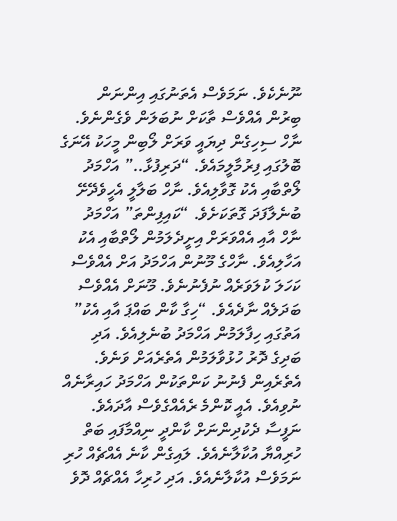ނޫނެކެވެ. ނަމަވެސް އެތަނުގައި އިންނަން ބިރުން އެއްވެސް ތާކަށް ނުބަލަން ވެގެންނެވެ.
ނާހް ސިހިގެން ދިޔައީ ވަރަށް ލޯބިން މީހަކު އޭނަގެ ބޮލުގައި ފިރުމާލީމައެވެ. “ދަރިފުޅާ..” އަހްމަދު ލޯތްބާއި އެކު ގޮވާލިއެވެ. ނާހް ބަލާލީ އެހީވެދޭށޭ ބުނެލާފަދަ ގޮތަކަށެވެ. “ކައިފިންތަ” އަހްމަދު ނާހް އާއި އެއްވަރަށް އިށީދެލަމުން ލޯތްބާއި އެކު އަހާލިއެވެ. ނާހްގެ މޫނުން އަހްމަދު އަށް އެއްވެސް ކަހަލަ ކުލަވަރެއް ނުފެނުނެވެ. މޫނަށް އެއްވެސް ބަދަލެއް ނާދެއެވެ. “ހިގާ ކާން ބައްޕަ އާއި އެކު” އަތުގައި ހިފާލަމުން އަހްމަދު ބުނެލިއެވެ. އަދި ބަދިގެ ދޮރު ހުޅުވާލަމުން އެތެރެއަށް ވަނެވެ. އެތެރެއިން ފެނުނު ކަންތަކުން އަހްމަދު ހައިރާނެއް ނުވިއެވެ. އެއީ ކޮންމެ ރެއެއްގެވެސް އާދައެވެ. ނަފީސާ ދެކުދިންނަށް ކާންދީ ނިއްމާފައި ބަތް ހުރިއްޔާ އުކާލާނެއެވެ. ލައިގެން ކާނެ އެއްޗެއް ހުރި ނަމަވެސް އުކާލާނެއެވެ. އަދި ހުރިހާ އެއްޗެއް ދޮވެ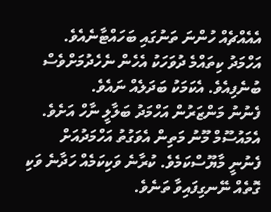އެއެއްޗެއް ހުންނަ ތަނުގައި ބަހައްޓާނެއެވެ. އަހްމަދު ކިތައްމެ ދުވަހަކު އެހެން ނެހެދުމަށްވެސް ބުނެފިއެވެ. އެކަމަކު ބަދަލެއް ނައެވެ.
ފެނުނު މަންޒަރުން އަހްމަދު ބަލާލީ ނާހް އަށެވެ. އެމައުސޫމް މޫނު މަތިން އެވަގުތު އަހްމަދުއަށް ފެނުނީ މާޔޫސްކަމެވެ. ކުރާނެ ވަކިކަމެއް ހަދާނެ ވަކި ގޮތެއް ނޭނގިފައިވާ ތަނެވެ.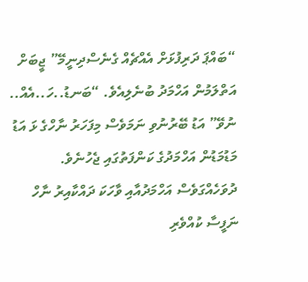“ބައްޕަ ދަރިފުޅަށް އެއްޗެއް ގެނެސްދިނީމޭ” ޖީބަށް އަތްލަމުން އަހްމަދު ބުނެލިއެވެ. “ބަނޑު..ހަ..އެއް.. ނުވޭ” އަޑު ބޭރުނުވި ނަމަވެސް މިފަހަރު ނާހްގެ ޅަ އަޑު މަޑުމަޑުން އަހްމަދުގެ ކަންފަތުގައި ޖެހުނެވެ. ދުވަހެއްގަވެސް އަހްމަދުއާއި ވާހަކަ ދައްކާއިރު ނާހް ނަފީސާ ކުއްވެރި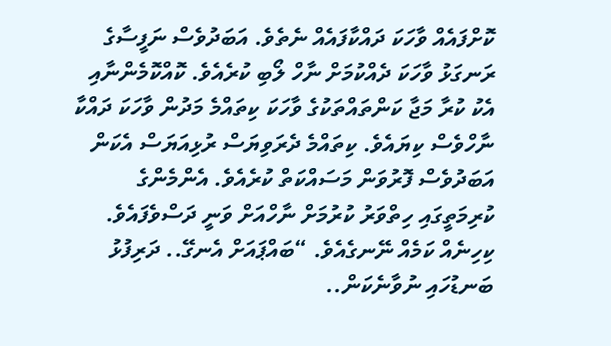ކޮށްފައެއް ވާހަކަ ދައްކާފައެއް ނެތެވެ. އަބަދުވެސް ނަފީސާގެ ރަނގަޅު ވާހަކަ ދެއްކުމަށް ނާހް ލޯބި ކުރެއެވެ. ކޮއްކޮމެންނާއި އެކު ކުރާ މަޖާ ކަންތައްތަކުގެ ވާހަކަ ކިތައްމެ މަދުން ވާހަކަ ދައްކާ ނާހްވެސް ކިޔައެވެ. ކިތައްމެ ދެރަވިޔަސް ރުޅިއަޔަސް އެކަން އަބަދުވެސް ފޮރުވަން މަސައްކަތް ކުރެއެވެ. އެންމެންގެ ކުރިމަތީގައި ހިތްވަރު ކުރުމަށް ނާހްއަށް ވަނީ ދަސްވެފައެވެ. ކިހިނެއް ކަމެއް ނޭނގެއެވެ. “ބައްޕައަށް އެނގޭ.. ދަރިފުޅު ބަނޑުހައި ނުވާނެކަން..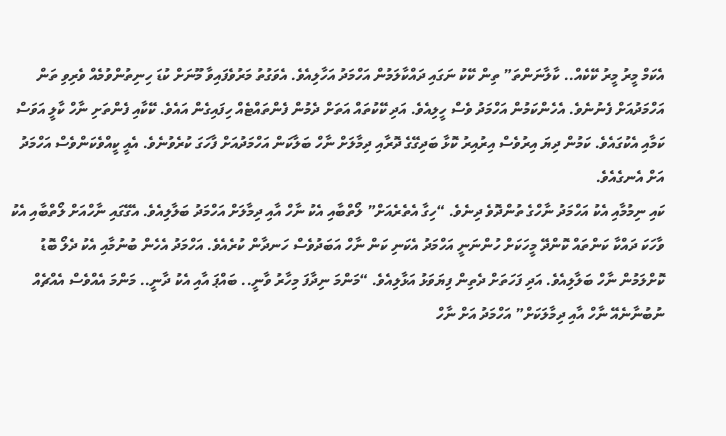އެކަމް މީރު މީރު ކޭކެއް.. ކާލާނަންތަ” ތިން ކޭކު ނަގައި ދައްކާލަމުން އަހްމަދު އަހާލިއެވެ. އެވަގުތު މަރުވެފައިވާ މޫނަށް ކުޑަ ހިނިތުންވުމެއް ވެރިވި ތަން އަހްމަދުއަށް ފެނުނެވެ. އެހެންކަމުން އަހްމަދު ވެސް ހީލިއެވެ. އަދި ކޭކުތައް އަތަށް ދެމުން ފެންތައްޓެއް ހިފައިގެން އައެވެ. ކޭކާއި ފެންތަށި ނާހް ކާލީ އަވަސް ކަމާއި އެކުގައެވެ. ކަމުން ދިޔަ އިރުވެސް އިރުއިރު ކޮޅާ ބަދިގޭގެ ދޮރާއި ދިމާލަށް ނާހް ބަލާކަން އަހްމަދުއަށް ފާހަގަ ކުރެވުނެވެ. އެއީ ކީއްވެކަންވެސް އަހްމަދު އަށް އެނގެއެވެ.
ކައި ނިމުމާއި އެކު އަހްމަދު ނާހްގެ ތުންދޮވެ ދިނެވެ. “ހިގާ އެތެރެއަށް” ލޯތްބާއި އެކު ނާހް އާއި ދިމާލަށް އަހްމަދު ބަލާލިއެވެ. އެގޭގައި ނާހްއަށް ލޯތްބާއި އެކު ވާހަކަ ދައްކާ ކަންތައް ކޮންދޭ މީހަކަށް ހުންނަނީ އަހްމަދު އެކަނި ކަން ނާހް އަބަދުވެސް ހަނދާން ކުރެއެވެ. އަހްމަދު އެހެން ބުނުމާއި އެކު ދެލޯ ބޮޑު ކޮށްލަމުން ނާހް ބަލާލިއެވެ. އަދި ފަހަތަށް ދެތިން ފިޔަވަޅު އަޅާލިއެވެ. “މަންމަ ނިދާފަ މިހާރު ވާނީ.. ބައްޕަ އާއި އެކު ދާނީ.. މަންމަ އެއްވެސް އެއްޗެއް ނުބުނާނެއޭ ނާހް އާއި ދިމާލަކަށް” އަހްމަދު އަށް ނާހް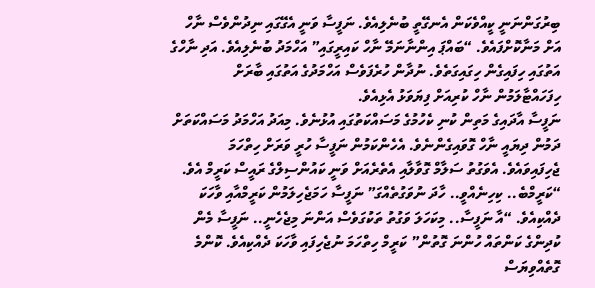ބިރުގަންނަނީ ކީއްވެކަން އެނގޭތީ ބުނެލިއެވެ. ނަފީސާ ވަނީ އެގޭގައި ނިދުންވެސް ނާހް އަށް މަނާކޮށްފައެވެ. “ބައްޕަ އިންނާނަމޭ ނާހް ކައިރީގައި” އަހްމަދު ބުނެލިއެވެ. އަދި ނާހްގެ އަތުގައި ހިފައިގެން ހިގައިގަތެވެ. ނުދާން ހުރެފަވެސް އަހްމަދުގެ އަތުގައި ބާރަށް ހިފަހައްޓާލަމުން ނާހް ކުރިއަށް ފިޔަވަޅު އެޅިއެވެ.
ނަފީސާ އާދައިގެ މަތިން ކުނި ކެހުމުގެ މަސައްކަތުގައި އުޅުނެވެ. މިއަދު އަހްމަދު މަސައްކަތަށް ދަމުން ދިޔައީ ނާހް ގޮވައިގެންނެވެ. އެހެންކަމުން ނަފީސާ ހުރީ ވަރަށް ހިތްހަމަ ޖެހިފައިވައެވެ. އެވަގުތު ސަލާމް ގޮވާލާއި އެތެރެއަށް ވަނީ ކައުންސިލްގެ ރައީސް ކަރީމް އެވެ. “ކަރީމްބެ.. ކިހިނެއްވީ.. ހާދަ ނުވަގުތެއްގަ” ނަފީސާ ހަމަޖެހިލަމުން ކަރީމްއާއި ވާހަކަ ދެއްކިއެވެ. “އާ ނަފީސާ.. މިކަހަލަ ވަގުތު ތަކުގަވެސް އަންނަ މިޖެހެނީ.. ނަފީސާ މެން ކުދިންގެ ކަންތައް ހުންނަ ގޮތުން” ކަރީމް ހިތްހަމަ ނުޖެހިފައި ވާހަކަ ދެއްކިއެވެ. ކޮންމެ ގޮތެއްވިޔަސް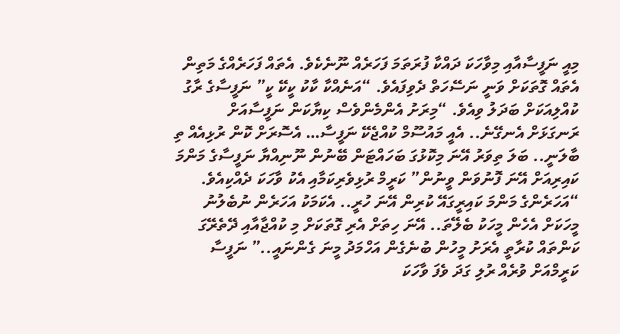މިއީ ނަފީސާއާއި މިވާހަކަ ދައްކާ ފުރަތަމަ ފަހަރެއް ނޫނެކެވެ. އެތައް ފަހަރެއްގެ މަތިން އެތައް ގޮތަކަށް ވަނީ ނަސޭހަތް ދެވިފައެވެ. “އަނެއްކާ ކާކު ކީކޭ ކީ” ނަފީސާގެ ރާގު ކުއްލިއަކަށް ބަދަލު ވިއެވެ. “މިރަށު އެންމެންވެސް ކިޔާކަން ނަފީސާއަށް ރަނގަޅަށް އެނގޭނެ.. އެއީ މައުސޫމް ކުއްޖެކޭ ނަފީސާ… އެސޮރަށް ކޮން ރުޅިއެއް ތި ބާލަނީ.. ބަލަ ތިވަރު އޭނަ މިކޮޅުގަ ބަހައްޓަން ބޭނުން ނޫނިއްޔާ ނަފީސާގެ މަންމަ ކައިރިއަށް އޭނަ ފޮނުވަން ވީނުން” ކަރީމް ރުޅިވެރިކަމާއި އެކު ވާހަކަ ދެއްކިއެވެ. “އަހަރެންގެ މަންމަ ކައިރީގައޭ ކުރިން އޭނަ ހުރީ.. އެކަމަކު އަހަރެން ނުބެލުނު މީހަކަށް އެހެން މީހަކު ބެލޭތަ.. އޭނަ ހިތަށް އެރި ގޮތަކަށް މި ކުއްޖާއާއި ދޭތެރޭގަ ކަންތައް ކުރާތީ އެރަށު މީހުން ބުނެގެން އަހްމަދު މީނަ ގެންނައީ..” ނަފީސާ ކަރީމްއަށް ވުރެއް ރުލި ގަދަ ވެފަ ވާހަކަ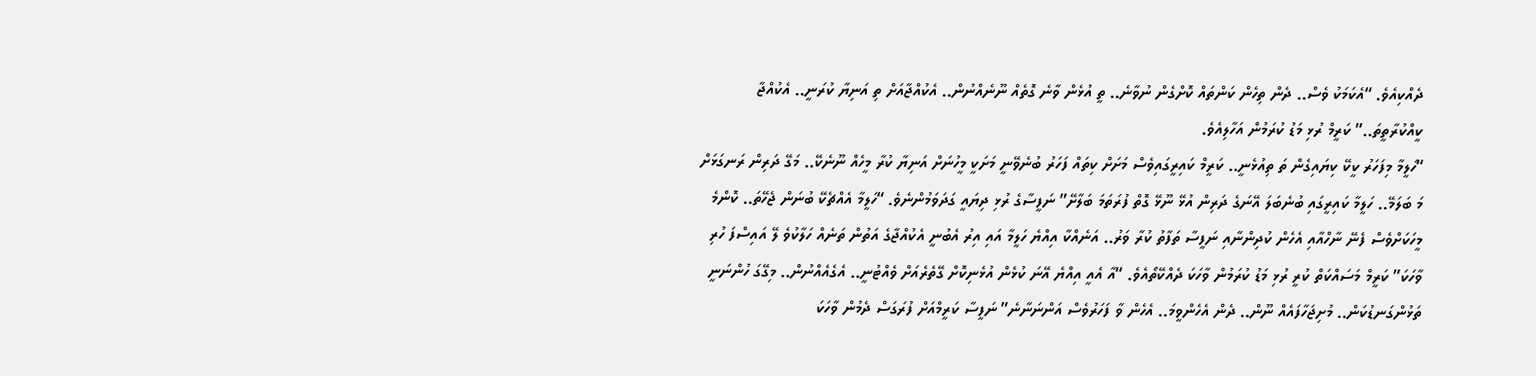ދެއްކިއެވެ. “އެކަމަކު ވެސް.. ދެން ތިހެން ކަންތައް ކޮށްގެން ނުވާނެ.. ތީ އުޅެން ވާނެ ގޮތެއް ނޫނެއްނުން.. އެކުއްޖާއަށް ތި އަނިޔާ ކުރަނީ.. އެކުއްޖާ ކީއްކުރާތީތަ..” ކަރީމް ރުޅި މަޑު ކުރަމުން އަހާލިއެވެ.
“ހަލީމާ މިފަހަރު ކީކޭ ކިޔައިގެން ތަ ތިއުޅެނީ.. ކަރީމް ކައިރީގައިވެސް މަށަށް ކިތައް ފަހަރު ބުނެވޭނީ މަށަކީ މީހުނަށް އަނިޔާ ކުރާ މީހެއް ނޫނެކޭ.. މަގޭ ދަރިން ރަނގަޅަށް މަ ބަލަމޭ.. ހަލީމާ ކައިރީގައި ބުނެބަލަ އޭނަގެ ދަރިން އުޅޭ ނޫޅޭ ގޮތް ފުރަތަމަ ބަލާށޭ” ނަފީސާގެ ރުޅި ދިޔައީ ގަދަވަމުންނެވެ. “ހަލީމާ އެއްޗެކޭ ބުނަން ޖެހޭތަ.. ކޮންމެ މީހަކަށްވެސް ފެނޭ ނާހްއާއި އެހެން ކުދިންނާއި ނަފީސާ ތަފާތު ކުރާ ވަރު.. އަނެއްކާ އިއްޔެ ހަލީމާ އައި އިރު އެބުނީ އެކުއްޖާގެ އަތުން ތަނެއް ހަލާކުވެ ލޭ އައިސްފަ ހުރި ވާހަކަ” ކަރީމް މަސައްކަތް ކުރީ ރުޅި މަޑު ކުރަމުން ވާހަކަ ދެއްކޭތޯއެވެ. “އާ އެއީ އިއްޔެ އޭނަ ކުޅެން އުޅެނިކޮށް ގޭތެރެއަށް ވެއްޓުނީ.. އެގެއެއްނުން.. މިގޭގަ ހުންނަނީ ތަޅުންގަނޑުކަން.. މުށިޖަހާފައެއް ނޫން.. ދެން އެހެންވީމަ.. އެހެން ވާ ފަހަރުވެސް އަންނަނާނެ” ނަފީސާ ކަރީމްއަށް ފުރަގަސް ދެމުން ވާހަކަ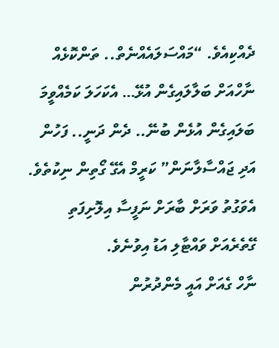ދެއްކިއެވެ. “މައްސަލައެއްނެތް.. ތަންކޮޅެއް ނާހްއަށް ބަލާލައިގެން އުޅޭ… އެކަހަލަ ކަމެއްވީމަ ބަލައިގެން އުޅެން ބުނޭ.. ދެން ދަނީ.. ފަހުން އަދި ޖައްސާލާނަން” ކަރީމް އެގޭ ގޯތިން ނިކުތެވެ. އެވަގުތު ވަރަށް ބާރަށް ނަފީސާ އިލޮށިފަތި ގޭތެރެއަށް ވައްޓާލި އަޑު އިވުނެވެ.
ނާހް ގެއަށް އައީ މެންދުރުން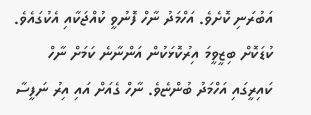އަބުރަނި ކޮށެވެ. އަހްމަދު ނާހް ފޮނުވީ ކުއްޖަކާއި އެކުގައެވެ. ކުޑަކޮށް ބިޒީވީމަ އިރުކޮޅަކުން އަންނާނެ ކަމަށް ނާހް ކައިރީގައި އަހްމަދު ބުންޏެވެ. ނާހް ގެއަށް އައި އިރު ނަފީސާ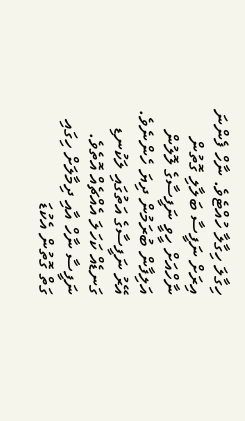ހިގާލަ ހިގާލާ ހުއްޓެވެ. ނާހް ފެންނަ އިރަށް ނަފީސާ ބަލާލި ގޮތުން ނާހްއަށް ހީވީ ނަފީސާގެ ލޮލުން އަލިފާން ބުރަމުން ދިޔަ ހެންނެވެ. އޭރު ނަފީސާގެ އަތުގައި ލަކުނޑި ގަނޑެއް ކަހަލަ އެއްޗެއް އޮތެވެ. ނަފީސާ ނާހް އާއި ދިމާލަށް ހިގައި ގަތް ގޮތުން އެކުޑަ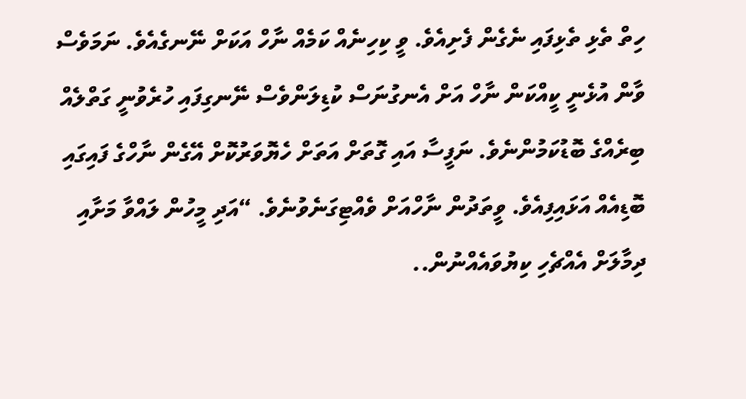ހިތް ތެޅި ތެޅިފައި ނެގެން ފެށިއެވެ. ވީ ކިހިނެއް ކަމެއް ނާހް އަކަށް ނޭނގެއެވެ. ނަމަވެސް ވާން އުޅެނީ ކީއްކަން ނާހް އަށް އެނގުނަސް ކުޑިލަންވެސް ނޭނގިފައި ހުރެވުނީ ގަތްލެއް ބިރެއްގެ ބޮޑުކަމުންނެވެ. ނަފީސާ އައި ގޮތަށް އަތަށް ހެޔޮވަރުކޮށް އޭގެން ނާހްގެ ފައިގައި ބޮޑިއެއް އަޅައިފިއެވެ. ވީތަދުން ނާހްއަށް ވެއްޓިގަނެވުނެވެ. “އަދި މީހުން ލައްވާ މަށާއި ދިމާލަށް އެއްޗެހި ކިޔުވައެއްނުން..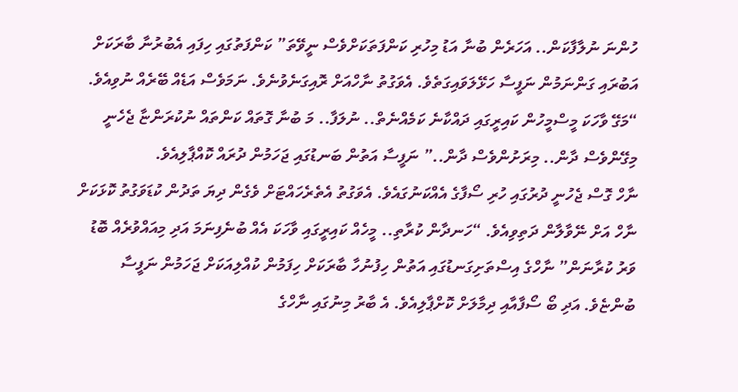ހުންނަ ނުލާފާކަން.. އަހަރެން ބުނާ އަޑު މިހުރި ކަންފަތަކަށްވެސް ނީވޭތަ” ކަންފަތުގައި ހިފައި އެބުރުނާ ބާރަކަށް އަބުރައި ގަންނަމުން ނަފީސާ ހަޅޭލަވައިގަތެވެ. އެވަގުތު ނާހްއަށް ރޮއިގަނެވުނެވެ. ނަމަވެސް އަޑެއް ބޭރެއް ނުވިއެވެ. “މަގޭ ވާހަކަ މީސްމީހުން ކައިރީގައި ދައްކާނެ ކަމެއްނެތް.. ނުލަފާ.. މަ ބުނާ ގޮތައް ކަންތައް ނުކުރަންޏާ ޖެހެނީ މިގޭންވެސް ދާން.. މިރަށުންވެސް ދާން..” ނަފީސާ އަތުން ބަނޑުގައި ޖަހަމުން ދުރައް ކޮއްޕާލިއެވެ.
ނާހް ގޮސް ޖެހުނީ ދުރުގައި ހުރި ސޯފާގެ އެއްކަނުގައެވެ. އެވަގުތު އެތެރެހައްޓަށް ވެގެން ދިޔަ ތަދުން ކުޑަވަގުތު ކޮޅަކަށް ނާހް އަށް ނޭވާލާން ދަތިވިއެވެ. “ހަނދާން ކުރާތި.. މީހެއް ކައިރީގައި ވާހަކަ އެއް ބުނެފިނަމަ އަދި މިއައްވުރެއް ބޮޑު ވަރު ކުރާނަން” ނާހްގެ އިސްތަށިގަނޑުގައި އަތުން ހިފުނުހާ ބާރަކަށް ހިފަމުން ކުއްލިއަކަށް ޖަހަމުން ނަފީސާ ބުންޏެވެ. އަދި ބޯ ސޯފާއާއި ދިމާލަށް ކޮށްޕާލިއެވެ. އެ ބާރު މިނުގައި ނާހްގެ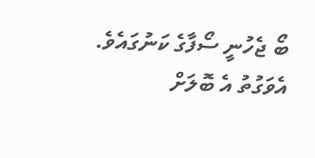ބޯ ޖެހުނީ ސޯފާގެ ކަނުގައެވެ. އެވަގުތު އެ ބޮލަށް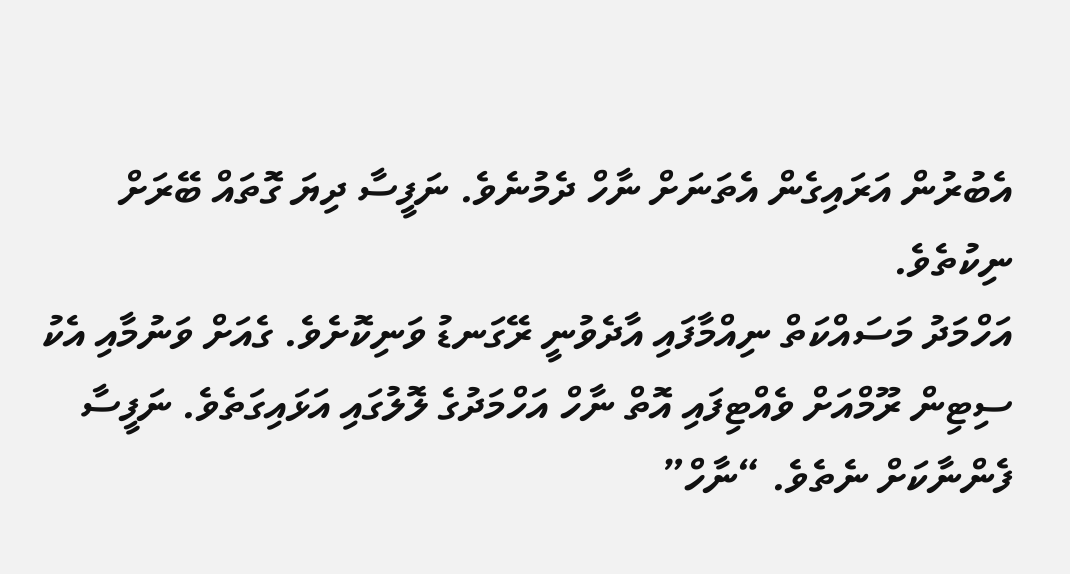އެބުރުން އަރައިގެން އެތަނަށް ނާހް ދެމުނެވެ. ނަފީސާ ދިޔަ ގޮތައް ބޭރަށް ނިކުތެވެ.
އަހްމަދު މަސައްކަތް ނިއްމާފައި އާދެވުނީ ރޭގަނޑު ވަނިކޮށެވެ. ގެއަށް ވަނުމާއި އެކު ސިޓިން ރޫމްއަށް ވެއްޓިފައި އޮތް ނާހް އަހްމަދުގެ ލޮލުގައި އަޅައިގަތެވެ. ނަފީސާ ފެންނާކަށް ނެތެވެ. “ނާހް”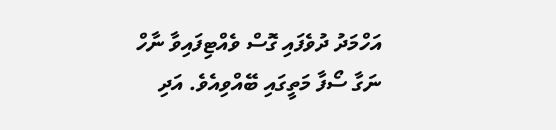އަހްމަދު ދުވެފައި ގޮސް ވެއްޓިފައިވާ ނާހް ނަގާ ސޯފާ މަތީގައި ބޭއްވިއެވެ. އަދި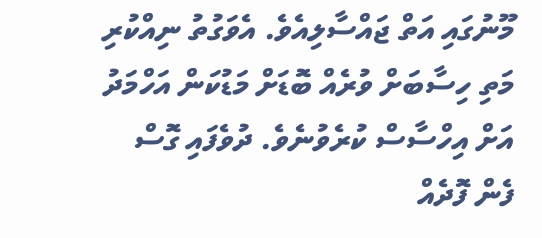މޫނުގައި އަތް ޖައްސާލިއެވެ. އެވަގުތު ނިއްކުރި މަތި ހިސާބަށް ވުރެއް ބޮޑަށް މަޑުކަން އަހްމަދު އަށް އިހްސާސް ކުރެވުނެވެ. ދުވެފައި ގޮސް ފެން ފޮދެއް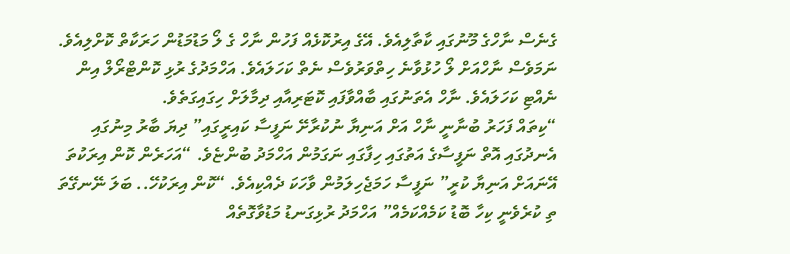ގެނެސް ނާހްގެ މޫނުގައި ކާތާލިއެވެ. އޭގެ އިރުކޮޅެއް ފަހުން ނާހް ގެ ލޯ މަޑުމަޑުން ހަރަކާތް ކޮށްލިއެވެ. ނަމަވެސް ނާހްއަށް ލޯ ހުޅުވާނެ ހިތްވަރުވެސް ނެތް ކަހަލައެވެ. އަހްމަދުގެ ރުޅި ކޮންޓްރޯލް އިން ނެއްޓި ކަހަލައެވެ. ނާހް އެތަނުގައި ބާއްވާފައި ކޮޓަރިއާއި ދިމާލަށް ހިގައިގަތެވެ.
“ކިތައް ފަހަރު ބުނާނީ ނާހް އަށް އަނިޔާ ނުކުރާށޭ ނަފީސާ ކައިރީގައި” ދިޔަ ބާރު މިނުގައި އެނދުގައި އޮތް ނަފީސާގެ އަތުގައި ހިފާގައި ނަގަމުން އަހްމަދު ބުންޏެވެ. “އަހަރެން ކޮން އިރަކުތަ އޭނައަށް އަނިޔާ ކުރީ” ނަފީސާ ހަމަޖެހިލަމުން ވާހަކަ ދެއްކިއެވެ. “ކޮން އިރަކުހޭ.. ބަލަ ނޭނގޭތަ ތި ކުރެވެނީ ކިހާ ބޮޑު ކަމެއްކަމެއް” އަހްމަދު ރުޅިގަނޑު މަޑުވާގޮތެއް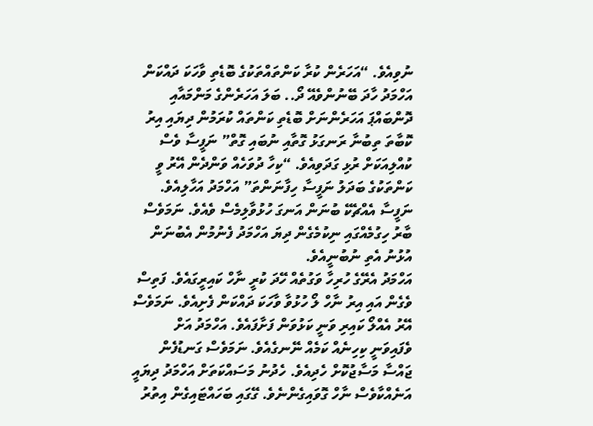ނުވިއެވެ. “އަހަރެން ކުރާ ކަންތައްތަކުގެ ބޮޑެތި ވާހަކަ ދައްކަން އަހްމަދު ހާދަ ބޭނުންވެއޭ ދޯ.. ބަލަ އަހަރެންގެ މަންމައާއި ދޮންބައްޕަ އަހަރެންނަށް ބޮޑެތި ކަންތައް ކުރަމުން ދިޔައި އިރު ކޮބާތަ ތިބުނާ ރަނގަޅު ގޮތާއި ނުބައި ގޮތް” ނަފީސާ ވެސް ކުއްލިއަކަށް ރުޅި ގަދަވިއެވެ. “ކިހާ ދުވަހެއް ވަންދެން އޭރު ވީ ކަންތަކުގެ ބަދަލު ނަފީސާ ހިފާނަންތަ” އަހްމަދު އަހާލިއެވެ. ނަފީސާ އެއްޗެކޭ ބުނަން އަނގަ ހުޅުވާލިމެސް ވެއެވެ. ނަމަވެސް ބާރު ހިގުމެއްގައި ނިކުމެގެން ދިޔަ އަހްމަދު ފެނުމުން އެބުނަން އުޅުނު އެތި ނުބުނީއެވެ.
އަހްމަދު އެރޭގެ ހުރިހާ ވަގުތެއް ހޭދަ ކުރީ ނާހް ކައިރީގައެވެ. ފަތިސް ވެގެން އައި އިރު ނާހް ލޯ ހުޅުވާ ވާހަކަ ދައްކަން ފެށިއެވެ. ނަމަވެސް އޭރު އެއްލޯ ކައިރި ވަނީ ކަޅުވަން ފަށާފައެވެ. އަހްމަދު އަށް ވެފައިވަނީ ކިހިނެއް ކަމެއް ނޭނގެއެވެ. ނަމަވެސް ގަނޑުފެން ޖައްސާ މަސާޖުކޮށް ހެދިއެވެ. ހެދުނު މަސައްކަތަށް އަހްމަދު ދިޔައީ އަނެއްކާވެސް ނާހް ގޮވައިގެންނެވެ. ގޭގައި ބަހައްޓައިގެން އިތުރު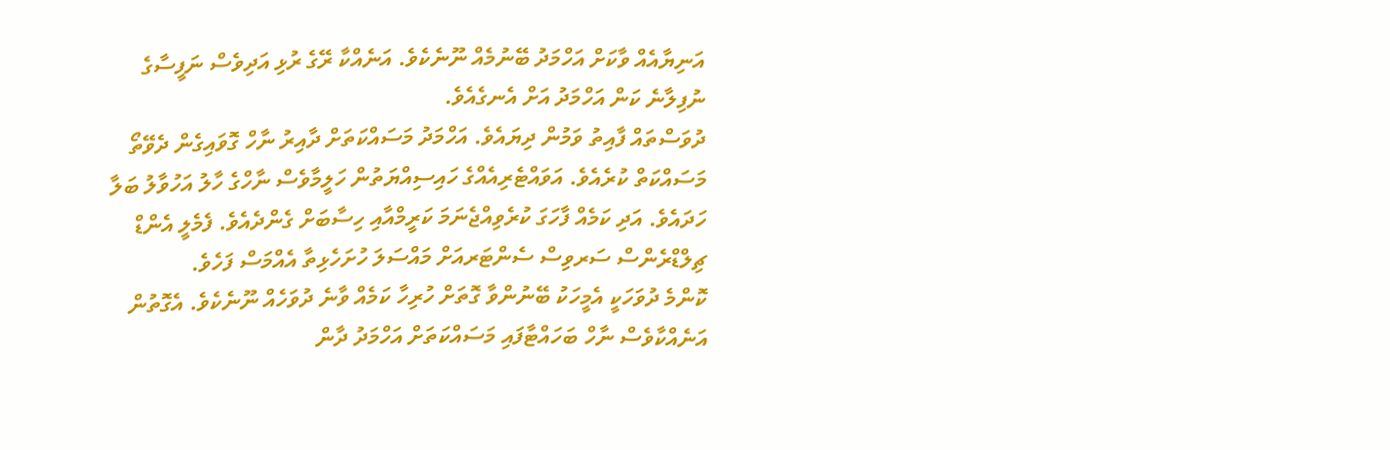އަނިޔާއެއް ވާކަށް އަހްމަދު ބޭނުމެއް ނޫނެކެވެ. އަނެއްކާ ރޭގެ ރުޅި އަދިވެސް ނަފީސާގެ ނުފިލާނެ ކަން އަހްމަދު އަށް އެނގެއެވެ.
ދުވަސްތައް ފާއިތު ވަމުން ދިޔައެވެ. އަހްމަދު މަސައްކަތަށް ދާއިރު ނާހް ގޮވައިގެން ދެވޭތޯ މަސައްކަތް ކުރެއެވެ. އަވައްޓެރިއެއްގެ ހައިސިއްޔަތުން ހަލީމާވެސް ނާހްގެ ހާލު އަހުވާލު ބަލާ ހަދައެވެ. އަދި ކަމެއް ފާހަގަ ކުރެވިއްޖެނަމަ ކަރީމްއާއި ހިސާބަށް ގެންދެއެވެ. ފެމެލީ އެންޑް ޗިލްޑްރެންސް ސަރވިސް ސެންޓަރއަށް މައްސަލަ ހުށަހެޅިތާ އެއްމަސް ފަހެވެ.
ކޮންމެ ދުވަހަކީ އެމީހަކު ބޭނުންވާ ގޮތަށް ހުރިހާ ކަމެއް ވާނެ ދުވަހެއް ނޫނެކެވެ. އެގޮތުން އަނެއްކާވެސް ނާހް ބަހައްޓާފައި މަސައްކަތަށް އަހްމަދު ދާން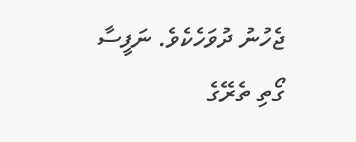ޖެހުނު ދުވަހެކެވެ. ނަފީސާ ގޯތި ތެރޭގެ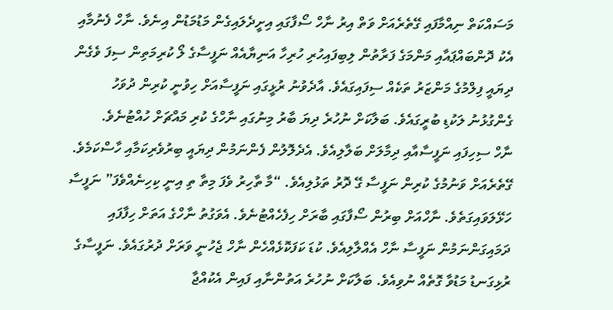މަސައްކަތް ނިއްމާފައި ގޭތެރެއަށް ވަތް އިރު ނާހް ސޯފާގައި އިށީދެލައިގެން މަޑުމަޑުން އިނެވެ. ނާހް ފެނުމާއި އެކު ދޮންބައްޕައާއި މަންމަގެ ފަރާތުން ލިބިފައިހުރި ހުރިހާ އަނިޔާއެއް ނަފީސާގެ ލޯ ކުރިމަތިން ސިފަ ވެގެން ދިޔައީ ފިލްމުގެ މަންޒަރު ތަކެއް ސިފައިގައެވެ. އާދެވުނު ރުޅީގައި ނަފީސާއަށް ހިވުނީ ކުރިން ދުވަހު ގެންގުޅުނު ލަކުޑި ބުރީގައެވެ. ބަލާކަށް ނުހުރެ ދިޔަ ބާރު މިނުގައި ނާހްގެ ކުރި މައްޗަށް ހުއްޓުނެވެ.
ނާހް ސިހިފައި ނަފީސާއާއި ދިމާލަށް ބަލާލިއެވެ. އެދެލޮލުން ފެންނަމުން ދިޔައީ ބިރުވެރިކަމާއި ހާސްކަމެވެ. ގޭތެރެއަށް ވަނުމުގެ ކުރިން ނަފީސާ ގޭ ދޮރު ތަޅުލިއެވެ. “މާ ތާހިރު ވެފަ މިތާ ތި އިނީ ކިހިނެއްވެފަ” ނަފީސާ ހަޅޭލަވައިގަތެވެ. ނާހްއަށް ބިރުން ސޯފާގައި ބާރަށް ހިފެހެއްޓުނެވެ. އެވަގުތު ނާހްގެ އަތަށް ހިފާފައި ދަމައިގަންނަމުން ނަފީސާ ނާހް އެއްލާލިއެވެ. ކުޑަ ކަފަކޮޅެއްހެން ނާހް ޖެހުނީ ވަރަށް ދުރުގައެވެ. ނަފީސާގެ ރުޅިގަނޑު މަޑުވާ ގޮތެއް ނުވިއެވެ. ބަލާކަށް ނުހުރެ އަތުންނާއި ފައިން އެކުއްޖާ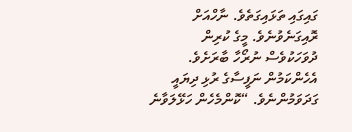ގައިގައި ތަޅައިގަތެވެ. ނާހްއަށް ރޮއިގަނެވުނެވެ. މީގެ ކުރިން ދުވަހަކުވެސް ނުރޯހާ ބާރަށެވެ. އެހެންކަމުން ނަފީސާގެ ރުޅި ދިޔައީ ގަދަވަމުންނެވެ. “ކޮންމެހެން ހަޅޭލަވާނެ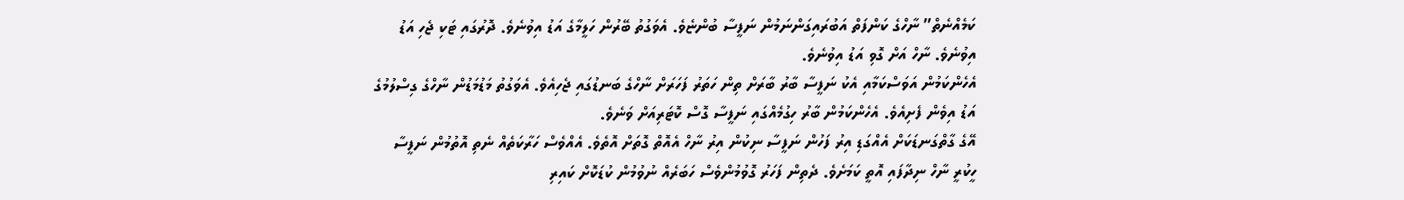ކަމެއްނެތް” ނާހްގެ ކަންފަތް އަބުރައިގަންނަމުން ނަފީސާ ބުންޏެވެ. އެވަގުތު ބޭރުން ހަލީމާގެ އަޑު އިވުނެވެ. ދޮރުގައި ޓަކި ޖެހި އަޑު އިވުނެވެ. ނާހް އަށް ގޮވި އަޑު އިވުނެވެ.
އެހެންކަމުން އަވަސްކަމާއި އެކު ނަފީސާ ބާރު ބާރަށް ތިން ހަތަރު ފަހަރަށް ނާހްގެ ބަނޑުގައި ޖެހިއެވެ. އެވަގުތު މަޑުމަޑުން ނާހްގެ ގިސްލުމުގެ އަޑު އިވެން ފެށިއެވެ. އެހެންކަމުން ބާރު ހިގުމެއްގައި ނަފީސާ ގޮސް ކޮޓަރިއަށް ވަނެވެ.
އޭގެ ގާތްގަނޑަކަށް އެއްގަޑި އިރު ފަހުން ނަފީސާ ނިކުން އިރު ނާހް އެއޮތް ގޮތަށް އޮތެވެ. އެއްވެސް ހަރާކަތެއް ނެތި އޮތުމުން ނަފީސާ ހީކުރީ ނާހް ނިދާފައި އޮތީ ކަމަށެވެ. ދެތިން ފަހަރު ގޮވުމުންވެސް ހަބަރެއް ނުވުމުން ކުޑަކޮށް ކައިރި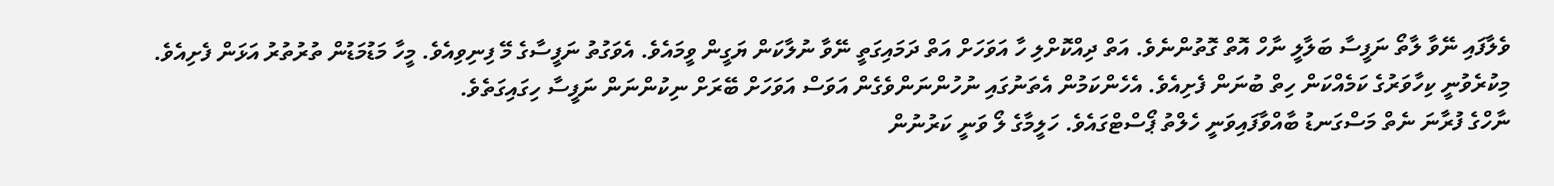ވެލާފައި ނޭވާ ލާތޯ ނަފީސާ ބަލާލީ ނާހް އޮތް ގޮތުންނެވެ. އަތް ދިއްކޮށްލި ހާ އަވަހަށް އަތް ދަމައިގަތީ ނޭވާ ނުލާކަން ޔަގީން ވީމައެވެ. އެވަގުތު ނަފީސާގެ މޭ ފިނިވިއެވެ. މީހާ މަޑުމަޑުން ތުރުތުރު އަޅަން ފެށިއެވެ. މިކުރެވުނީ ކިހާވަރުގެ ކަމެއްކަން ހިތް ބުނަން ފެށިއެވެ. އެހެންކަމުން އެތަނުގައި ނުހުންނަންވެގެން އަވަސް އަވަހަށް ބޭރަށް ނިކުންނަން ނަފީސާ ހިގައިގަތެވެ.
ނާހްގެ ފުރާނަ ނެތް މަސްގަނޑު ބާއްވާފައިވަނީ ހެލްތު ޕޯސްޓްގައެވެ. ހަލީމާގެ ލޯ ވަނީ ކަރުނުން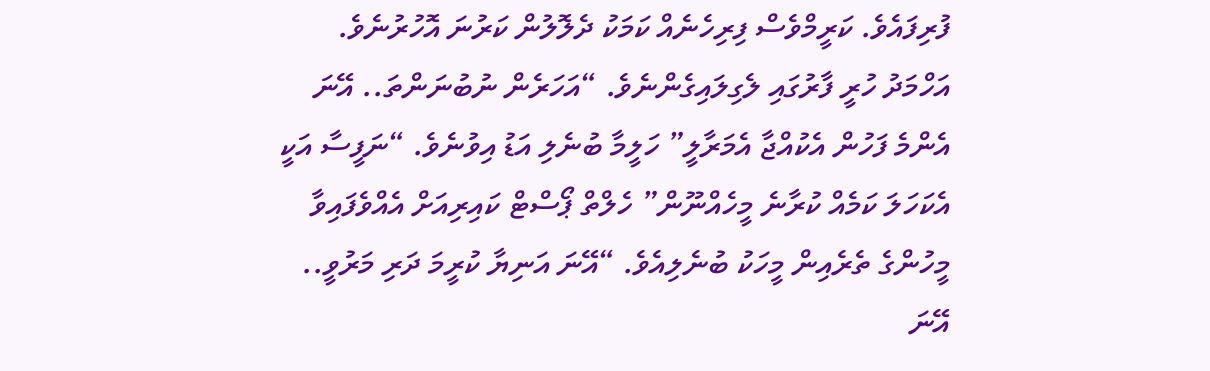ފުރިފައެވެ. ކަރީމްވެސް ފިރިހެނެއް ކަމަކު ދެލޮލުން ކަރުނަ އޮހުރުނެވެ. އަހްމަދު ހުރީ ފާރުގައި ލެގިލައިގެންނެވެ. “އަހަރެން ނުބުނަންތަ.. އޭނަ އެންމެ ފަހުން އެކުއްޖާ އެމަރާލީ” ހަލީމާ ބުނެލި އަޑު އިވުނެވެ. “ނަފީސާ އަކީ އެކަހަލަ ކަމެއް ކުރާނެ މީހެއްނޫން” ހެލްތް ޕޯސްޓް ކައިރިއަށް އެއްވެފައިވާ މީހުންގެ ތެރެއިން މީހަކު ބުނެލިއެވެ. “އޭނަ އަނިޔާ ކުރީމަ ދަރި މަރުވީ.. އޭނަ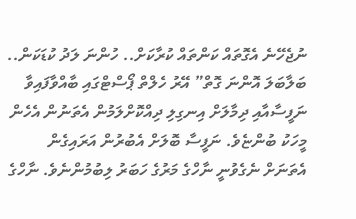ނުޖެހޭނެ އެގޮތައް ކަންތައް ކުރާކަށް.. ހުންނަ ލަދު ކުޑަކަން.. ބަލާބަލަ އޮންނަ ގޮތް” އޭރު ހެލްތް ޕޯސްޓްގައި ބާއްވާފައިވާ ނަފީސާއާއި ދިމާލަށް އިނގިލި ދިއްކޮށްލަމުން އެތަނުން އެހެން މީހަކު ބުންޏެވެ. ނަފީސާ ބޮލަށް އެބުރުން އަރައިގެން އެތަނަށް ނެގެވުނީ ނާހްގެ މަރުގެ ހަބަރު ލިބުމުންނެވެ. ނާހްގެ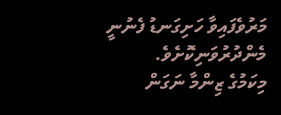މަރުވެފައިވާ ހަށިގަނޑު ފެނުނީ މެންދުރުވަނިކޮށެވެ.
މިކަމުގެ ޒިންމާ ނަގަން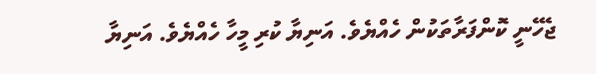ޖެހޭނީ ކޮންފަރާތަކުން ހެއްޔެވެ. އަނިޔާ ކުރި މީހާ ހެއްޔެވެ. އަނިޔާ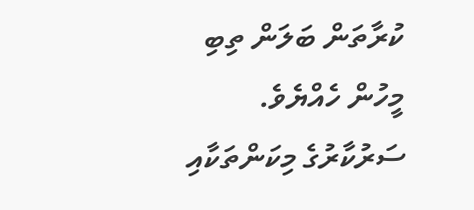ކުރާތަން ބަލަން ތިބި މީހުން ހެއްޔެވެ. ސަރުކާރުގެ މިކަންތަކާއި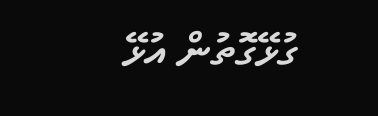ގުޅޭގޮތުން އުޅޭ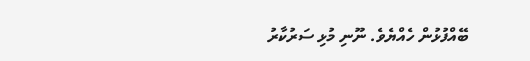ބޭއްފުޅުން ހެއްޔެވެ. ނޫނި މުޅި ސަރުކާރު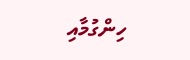ހިންގުމާއި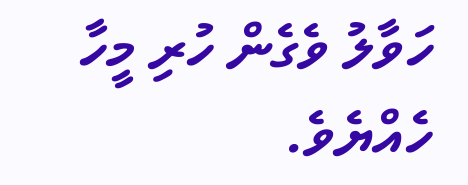ހަވާލު ވެގެން ހުރި މީހާ ހެއްޔެވެ.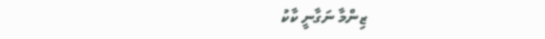ޒިންމާ ނަގާނީ ކާކު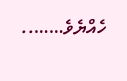ހެއްޔެވެ……..